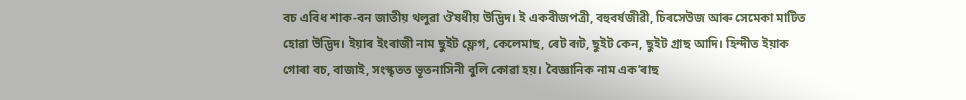বচ এবিধ শাক-বন জাতীয় থলুৱা ঔষধীয় উদ্ভিদ। ই একবীজপত্ৰী, বহুবৰ্ষজীৱী, চিৰসেউজ আৰু সেমেকা মাটিত হোৱা উদ্ভিদ। ইয়াৰ ইংৰাজী নাম ছুইট ফ্লেগ, কেলেমাছ, ৰেট ৰূট, ছুইট কেন, ছুইট গ্ৰাছ আদি। হিন্দীত ইয়াক গোৰা বচ, বাজাই, সংস্কৃতত ভূতনাসিনী বুলি কোৱা হয়। বৈজ্ঞানিক নাম এক’ৰাছ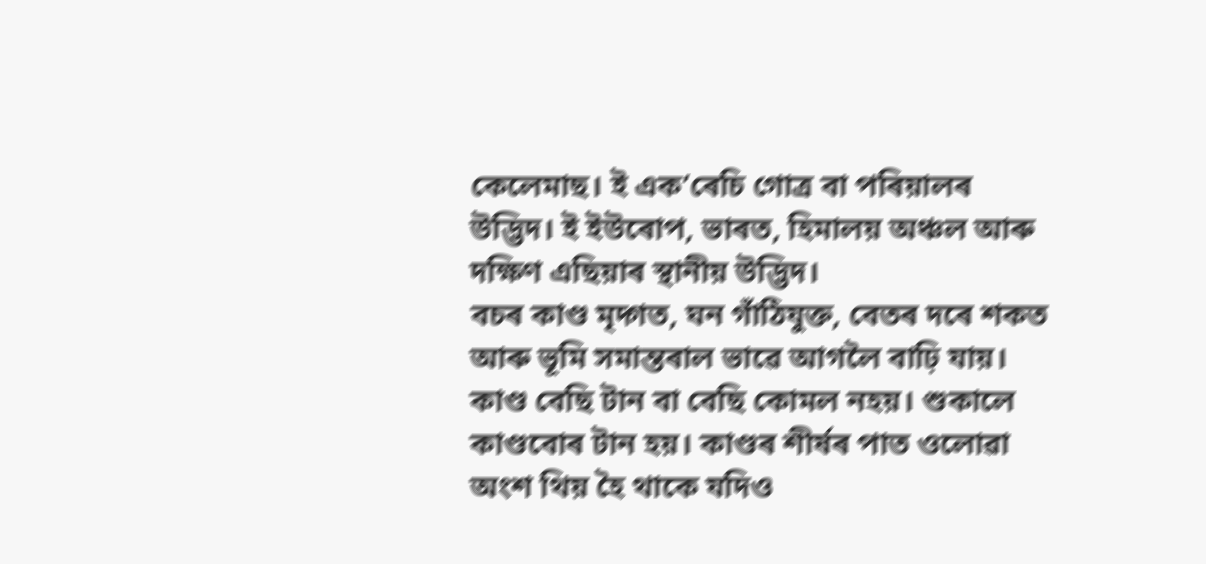কেলেমাছ। ই এক’ৰেচি গোত্ৰ বা পৰিয়ালৰ উদ্ভিদ। ই ইউৰোপ, ভাৰত, হিমালয় অঞ্চল আৰু দক্ষিণ এছিয়াৰ স্থানীয় উদ্ভিদ।
বচৰ কাণ্ড মৃদ্গত, ঘন গাঁঠিযুক্ত, বেতৰ দৰে শকত আৰু ভূমি সমান্তৰাল ভাৱে আগলৈ বাঢ়ি যায়। কাণ্ড বেছি টান বা বেছি কোমল নহয়। শুকালে কাণ্ডবোৰ টান হয়। কাণ্ডৰ শীৰ্ষৰ পাত ওলোৱা অংশ থিয় হৈ থাকে যদিও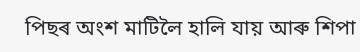পিছৰ অংশ মাটিলৈ হালি যায় আৰু শিপা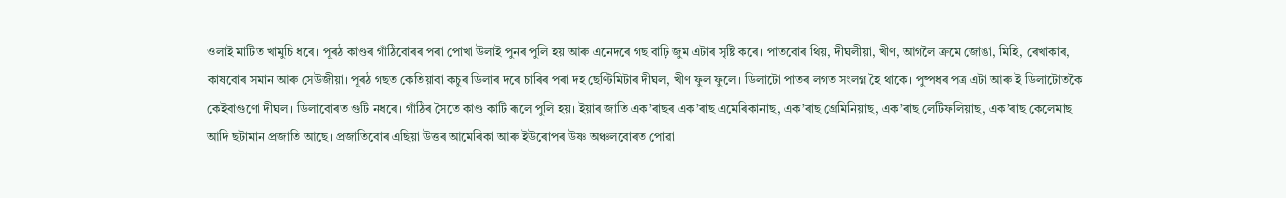ওলাই মাটিত খামুচি ধৰে। পূৰঠ কাণ্ডৰ গাঁঠিবোৰৰ পৰা পোখা উলাই পুনৰ পুলি হয় আৰু এনেদৰে গছ বাঢ়ি জুম এটাৰ সৃষ্টি কৰে। পাতবোৰ থিয়, দীঘলীয়া, খীণ, আগলৈ ক্ৰমে জোঙা, মিহি, ৰেখাকাৰ, কাষবোৰ সমান আৰু সেউজীয়া। পূৰঠ গছত কেতিয়াবা কচুৰ ডিলাৰ দৰে চাৰিৰ পৰা দহ ছেণ্টিমিটাৰ দীঘল, খীণ ফুল ফুলে। ডিলাটো পাতৰ লগত সংলগ্ন হৈ থাকে। পুষ্পধৰ পত্ৰ এটা আৰু ই ডিলাটোতকৈ কেইবাগুণো দীঘল। ডিলাবোৰত গুটি নধৰে। গাঁঠিৰ সৈতে কাণ্ড কাটি ৰূলে পুলি হয়। ইয়াৰ জাতি এক’ৰাছৰ এক’ৰাছ এমেৰিকানাছ, এক’ৰাছ গ্ৰেমিনিয়াছ, এক’ৰাছ লেটিফলিয়াছ, এক’ৰাছ কেলেমাছ আদি ছটামান প্ৰজাতি আছে। প্ৰজাতিবোৰ এছিয়া উত্তৰ আমেৰিকা আৰু ইউৰোপৰ উষ্ণ অঞ্চলবোৰত পোৱা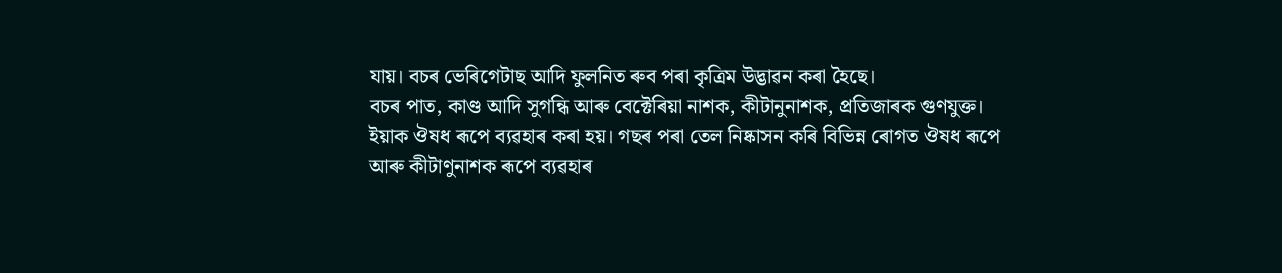যায়। বচৰ ভেৰিগেটাছ আদি ফুলনিত ৰুব পৰা কৃত্ৰিম উদ্ভাৱন কৰা হৈছে।
বচৰ পাত, কাণ্ড আদি সুগন্ধি আৰু বেক্টেৰিয়া নাশক, কীটানুনাশক, প্ৰতিজাৰক গুণযুক্ত। ইয়াক ঔষধ ৰূপে ব্যৱহাৰ কৰা হয়। গছৰ পৰা তেল নিষ্কাসন কৰি বিভিন্ন ৰোগত ঔষধ ৰূপে আৰু কীটাণুনাশক ৰূপে ব্যৱহাৰ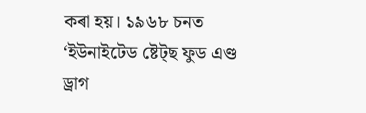কৰা হয়। ১৯৬৮ চনত ‘ইউনাইটেড ষ্টেট্ছ ফুড এণ্ড ড্ৰাগ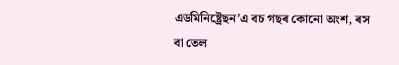এডমিনিষ্ট্ৰেছন’এ বচ গছৰ কোনো অংশ, ৰস বা তেল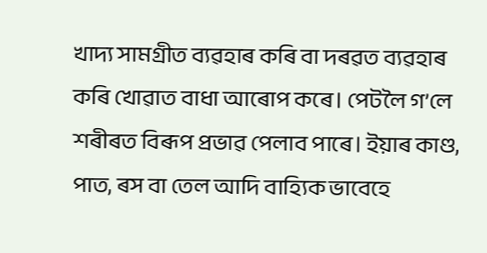খাদ্য সামগ্ৰীত ব্যৱহাৰ কৰি বা দৰৱত ব্যৱহাৰ কৰি খোৱাত বাধা আৰোপ কৰে। পেটলৈ গ’লে শৰীৰত বিৰূপ প্ৰভাৱ পেলাব পাৰে। ইয়াৰ কাণ্ড, পাত, ৰস বা তেল আদি বাহ্যিক ভাবেহে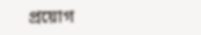প্ৰয়োগ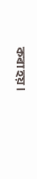কৰা হয়।